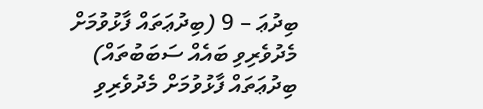ބިދުޢަ – 9 (ބިދުޢަތައް ފާޅުވުމަށް މެދުވެރިވި ބައެއް ސަބަބުތައް)
ބިދުޢަތައް ފާޅުވުމަށް މެދުވެރިވި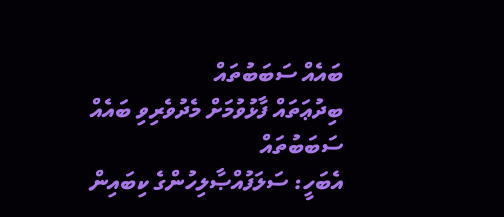ބައެއް ސަބަބުތައް
ބިދުޢަތައް ފާޅުވުމަށް މެދުވެރިވި ބައެއް ސަބަބުތައް
އެބަހީ: ސަލަފުއްޞާލިހުންގެ ކިބައިން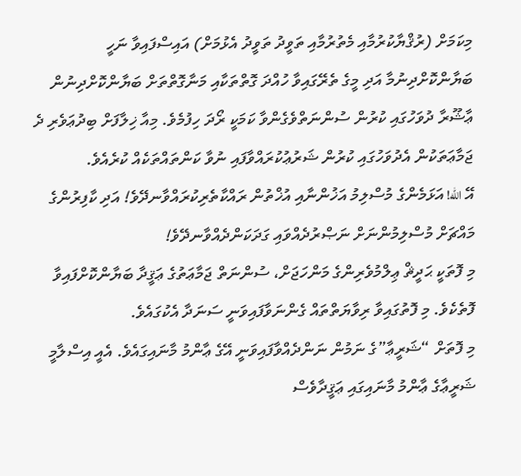މިކަމަށް (ރުޤްޔާކުރުމާއި މެތުރުމާއި ތަވީދު ތަވީދު އެޅުމަށް) އައިސްފައިވާ ނަހީ ބަޔާންކޮށްދިނުމާ އަދި މީގެ ތެރޭގައިވާ ހުއްދަ ގޮތްތަކާއި މަނާގޮތްތަށް ބަޔާންކޮށްދިނުން
ޢާޝޫރާ ދުވަހުގައި ކުރުން ސުންނަތްވެގެންވާ ކަމަކީ ރޯދަ ހިފުމެވެ. މިއާ ޚިލާފަށް ބިދުޢަވެރި ދެ ޖަމާޢަތަކުން އެދުވަހުގައި ކުރުން ޝަރުޢުކުރައްވާފައި ނުވާ ކަންތައްތަކެއް ކުރެއެވެ.
އޭ الله! އަޅަމެންގެ މުސްލިމު އަޚުންނާއި އުޚްތުން ރައްކާތެރިކުރައްވާނދޭވެ! އަދި ކާފިރުންގެ މައްޗަށް މުސްލިމުންނަށް ނަޞްރުދެއްވައި ގަދަކަންދެއްވާނދޭވެ!
މި ފޮތަކީ ޙަދީޘް ޢިލްމުވެރިންގެ މަންހަޖަށް، ސުންނަތް ޖަމާޢަތުގެ ޢަޤީދާ ބަޔާންކޮށްފައިވާ ފޮތެކެވެ. މި ފޮތުގައިވާ ރިވާޔަތްތައް ގެންނަވާފައިވަނީ ސަނަދާ އެކުގައެވެ.
މި ފޮތަށް “ޝަރީޢާ”ގެ ނަމުން ނަންދެއްވާފައިވަނީ އޭގެ ޢާންމު މާނައިގައެވެ. އެއީ އިސްލާމީ ޝަރީޢާގެ ޢާންމު މާނައިގައި ޢަޤީދާވެސް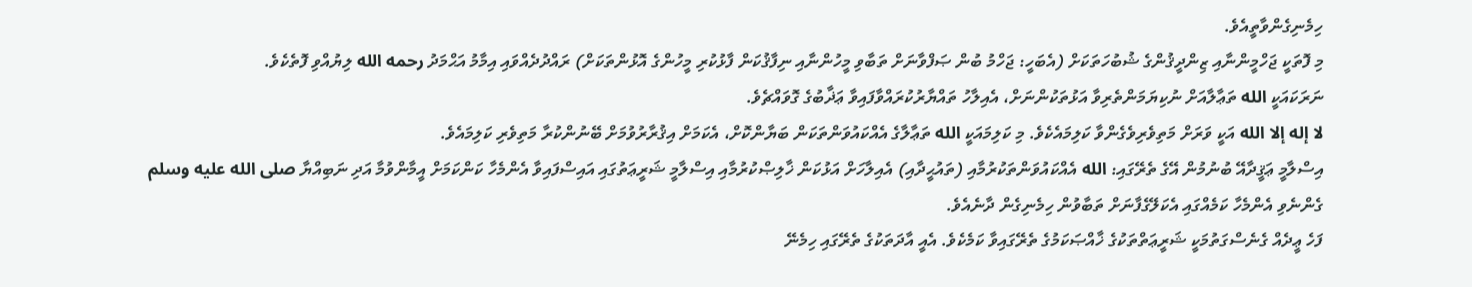ހިމެނިގެންވާތީއެވެ.
މި ފޮތަކީ ޖަހްމީންނާއި ޒިންދީޤުންގެ ޝުބުހަތަކަށް (އެބަހީ: ޖަހްމު ބުން ޞަފްވާނަށް ތަބާވި މީހުންނާއި ނިފާޤުކަން ފާޅުކުރި މީހުންގެ އޮޅުންތަކަށް) ރައްދުދެއްވައި އިމާމު އަޙްމަދު رحمه الله ލިޔުއްވި ފޮތެކެވެ.
ނަރަކައަކީ الله ތަޢާލާއަށް ނުކިޔަމަންތެރިވާ އަޅުތަކުންނަށް، އެއިލާހު ތައްޔާރުކުރައްވާފައިވާ ޢަޛާބުގެ ގޮވައްޗެވެ.
لا إله إلا الله އަކީ ވަރަށް މަތިވެރިވެގެންވާ ކަލިމައެކެވެ. މި ކަލިމައަކީ الله ތަޢާލާގެ އެއްކައުވަންތަކަން ބަޔާންކޮށް، އެކަމަށް އިޤުރާރުވުމަށް ބޭނުންކުރާ މަތިވެރި ކަލިމައެވެ.
އިސްލާމީ ޢަޤީދާއޭ ބުނުމުން އޭގެ ތެރޭގައި: الله އެއްކައުވަންތަކުރުމާއި (ތައުޙީދާއި) އެއިލާހަށް އަޅުކަން ޚާލިޞްކުރުމާއި އިސްލާމީ ޝަރީޢަތުގައި އައިސްފައިވާ އެންމެހާ ކަންކަމަށް އީމާންވުމާ އަދި ނަބިއްޔާ صلى الله عليه وسلم ގެންނެވި އެންމެހާ ކަމެއްގައި އެކަލޭގެފާނަށް ތަބާވުން ހިމެނިގެން ދާނެއެވެ.
ފަހެ ޢީދެއް ގެނެސްގަތުމަކީ ޝަރީޢަތްތަކުގެ ޚާއްޞަކަމުގެ ތެރޭގައިވާ ކަމެކެވެ. އެއީ އާދަތަކުގެ ތެރޭގައި ހިމެނޭ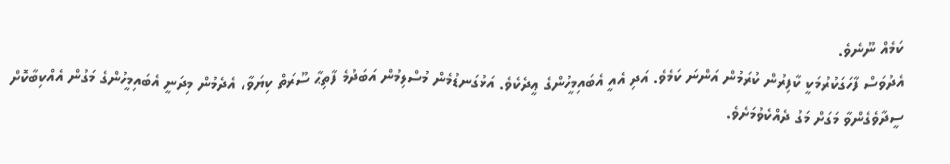ކަމެއް ނޫނެވެ.
އެދުވަސް ފާހަގަކުރުމަކީ ކާފިރުން ކުރަމުން އަންނަ ކަމެވެ. އަދި އެއީ އެބައިމީހުންގެ ޢީދެކެވެ. އަޅުގަނޑުމެން މުސްލިމުން އަބަދުމެ ފާތިޙާ ސޫރަތް ކިޔަވާ، އެދެމުން މިދަނީ އެބައިމީހުންގެ މަގުން އެއްކިބާކޮށް ސީދާވެގެންވާ މަގަށް މަގު ދެއްކެވުމަށެވެ.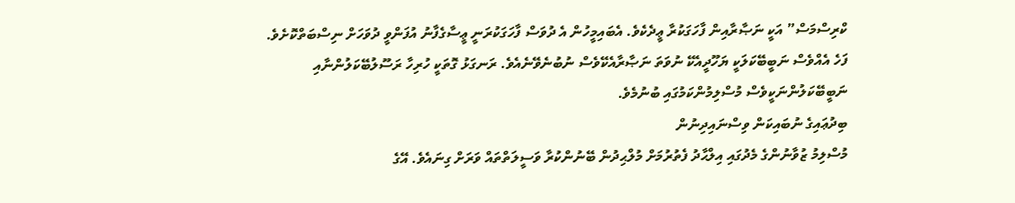ކްރިސްމަސް” އަކީ ނަޞާރާއިން ފާހަގަކުރާ ޢީދެކެވެ. އެބައިމީހުން އެ ދުވަސް ފާހަގަކުރަނީ ޢީސާގެފާނު އުފަންވީ ދުވަހަށް ނިސްބަތްކޮށެވެ.
ފަހެ އެއްވެސް ނަބީބޭކަލަކީ ޔަހޫދީއެކޭ ނުވަތަ ނަޞާރާއެކޭވެސް ނުބުނެވޭނެއެވެ. ރަނގަޅު ގޮތަކީ ހުރިހާ ރަސޫލުބޭކަލުންނާއި ނަބީބޭކަލުންނަކީވެސް މުސްލިމުންކަމުގައި ބުނުމެވެ.
ބިދުޢައިގެ ނުބައިކަން ވިސްނައިދިނުން
މުސްލިމު ޒުވާނުންގެ މެދުގައި އިލްޙާދު ފެތުރުމަށް މުލްޙިދުން ބޭނުންކުރާ ވަސީލަތްތައް ވަރަށް ގިނައެވެ. އޭގެ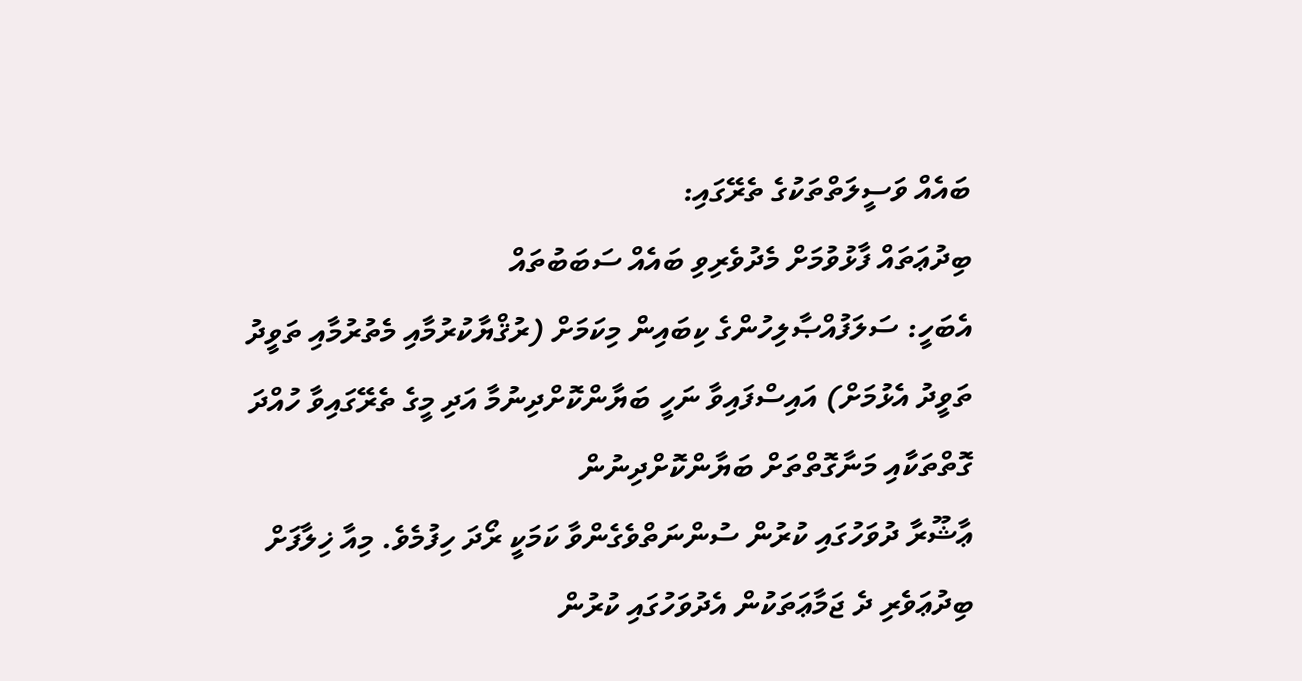ބައެއް ވަސީލަތްތަކުގެ ތެރޭގައި:
ބިދުޢަތައް ފާޅުވުމަށް މެދުވެރިވި ބައެއް ސަބަބުތައް
އެބަހީ: ސަލަފުއްޞާލިހުންގެ ކިބައިން މިކަމަށް (ރުޤްޔާކުރުމާއި މެތުރުމާއި ތަވީދު ތަވީދު އެޅުމަށް) އައިސްފައިވާ ނަހީ ބަޔާންކޮށްދިނުމާ އަދި މީގެ ތެރޭގައިވާ ހުއްދަ ގޮތްތަކާއި މަނާގޮތްތަށް ބަޔާންކޮށްދިނުން
ޢާޝޫރާ ދުވަހުގައި ކުރުން ސުންނަތްވެގެންވާ ކަމަކީ ރޯދަ ހިފުމެވެ. މިއާ ޚިލާފަށް ބިދުޢަވެރި ދެ ޖަމާޢަތަކުން އެދުވަހުގައި ކުރުން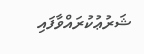ޝަރުޢުކުރައްވާފައި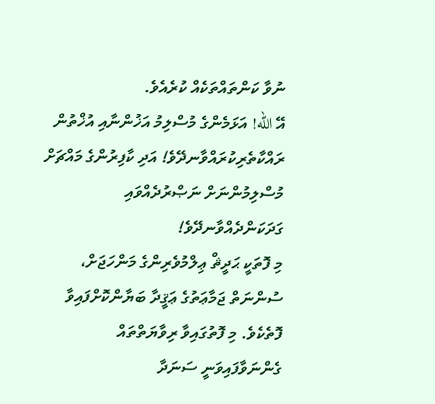ނުވާ ކަންތައްތަކެއް ކުރެއެވެ.
އޭ الله! އަޅަމެންގެ މުސްލިމު އަޚުންނާއި އުޚްތުން ރައްކާތެރިކުރައްވާނދޭވެ! އަދި ކާފިރުންގެ މައްޗަށް މުސްލިމުންނަށް ނަޞްރުދެއްވައި ގަދަކަންދެއްވާނދޭވެ!
މި ފޮތަކީ ޙަދީޘް ޢިލްމުވެރިންގެ މަންހަޖަށް، ސުންނަތް ޖަމާޢަތުގެ ޢަޤީދާ ބަޔާންކޮށްފައިވާ ފޮތެކެވެ. މި ފޮތުގައިވާ ރިވާޔަތްތައް ގެންނަވާފައިވަނީ ސަނަދާ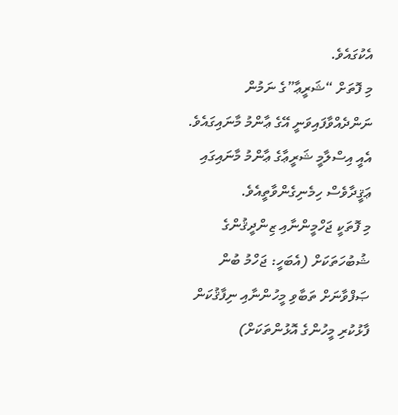އެކުގައެވެ.
މި ފޮތަށް “ޝަރީޢާ”ގެ ނަމުން ނަންދެއްވާފައިވަނީ އޭގެ ޢާންމު މާނައިގައެވެ. އެއީ އިސްލާމީ ޝަރީޢާގެ ޢާންމު މާނައިގައި ޢަޤީދާވެސް ހިމެނިގެންވާތީއެވެ.
މި ފޮތަކީ ޖަހްމީންނާއި ޒިންދީޤުންގެ ޝުބުހަތަކަށް (އެބަހީ: ޖަހްމު ބުން ޞަފްވާނަށް ތަބާވި މީހުންނާއި ނިފާޤުކަން ފާޅުކުރި މީހުންގެ އޮޅުންތަކަށް)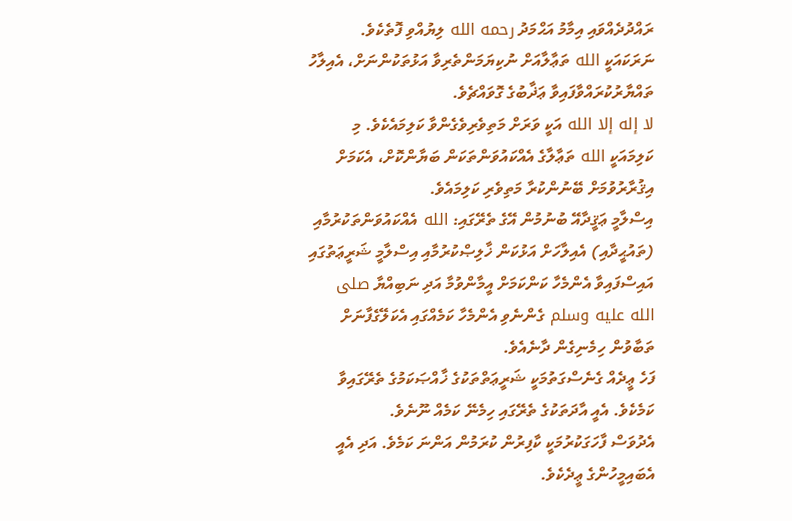ރައްދުދެއްވައި އިމާމު އަޙްމަދު رحمه الله ލިޔުއްވި ފޮތެކެވެ.
ނަރަކައަކީ الله ތަޢާލާއަށް ނުކިޔަމަންތެރިވާ އަޅުތަކުންނަށް، އެއިލާހު ތައްޔާރުކުރައްވާފައިވާ ޢަޛާބުގެ ގޮވައްޗެވެ.
لا إله إلا الله އަކީ ވަރަށް މަތިވެރިވެގެންވާ ކަލިމައެކެވެ. މި ކަލިމައަކީ الله ތަޢާލާގެ އެއްކައުވަންތަކަން ބަޔާންކޮށް، އެކަމަށް އިޤުރާރުވުމަށް ބޭނުންކުރާ މަތިވެރި ކަލިމައެވެ.
އިސްލާމީ ޢަޤީދާއޭ ބުނުމުން އޭގެ ތެރޭގައި: الله އެއްކައުވަންތަކުރުމާއި (ތައުޙީދާއި) އެއިލާހަށް އަޅުކަން ޚާލިޞްކުރުމާއި އިސްލާމީ ޝަރީޢަތުގައި އައިސްފައިވާ އެންމެހާ ކަންކަމަށް އީމާންވުމާ އަދި ނަބިއްޔާ صلى الله عليه وسلم ގެންނެވި އެންމެހާ ކަމެއްގައި އެކަލޭގެފާނަށް ތަބާވުން ހިމެނިގެން ދާނެއެވެ.
ފަހެ ޢީދެއް ގެނެސްގަތުމަކީ ޝަރީޢަތްތަކުގެ ޚާއްޞަކަމުގެ ތެރޭގައިވާ ކަމެކެވެ. އެއީ އާދަތަކުގެ ތެރޭގައި ހިމެނޭ ކަމެއް ނޫނެވެ.
އެދުވަސް ފާހަގަކުރުމަކީ ކާފިރުން ކުރަމުން އަންނަ ކަމެވެ. އަދި އެއީ އެބައިމީހުންގެ ޢީދެކެވެ.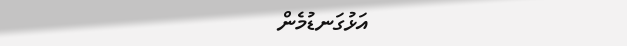އަޅުގަނޑުމެން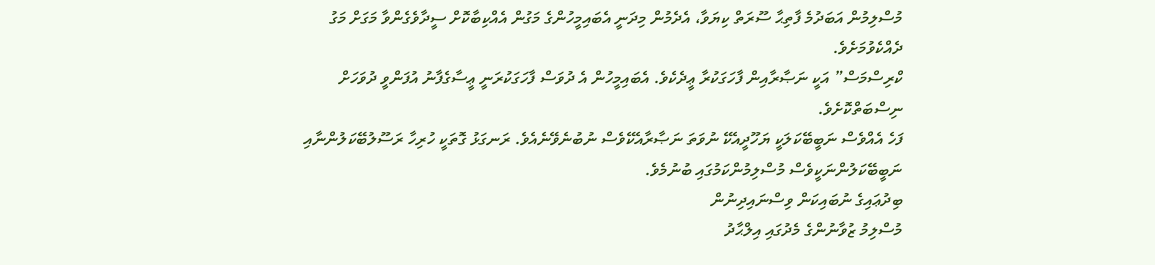މުސްލިމުން އަބަދުމެ ފާތިޙާ ސޫރަތް ކިޔަވާ، އެދެމުން މިދަނީ އެބައިމީހުންގެ މަގުން އެއްކިބާކޮށް ސީދާވެގެންވާ މަގަށް މަގު ދެއްކެވުމަށެވެ.
ކްރިސްމަސް” އަކީ ނަޞާރާއިން ފާހަގަކުރާ ޢީދެކެވެ. އެބައިމީހުން އެ ދުވަސް ފާހަގަކުރަނީ ޢީސާގެފާނު އުފަންވީ ދުވަހަށް ނިސްބަތްކޮށެވެ.
ފަހެ އެއްވެސް ނަބީބޭކަލަކީ ޔަހޫދީއެކޭ ނުވަތަ ނަޞާރާއެކޭވެސް ނުބުނެވޭނެއެވެ. ރަނގަޅު ގޮތަކީ ހުރިހާ ރަސޫލުބޭކަލުންނާއި ނަބީބޭކަލުންނަކީވެސް މުސްލިމުންކަމުގައި ބުނުމެވެ.
ބިދުޢައިގެ ނުބައިކަން ވިސްނައިދިނުން
މުސްލިމު ޒުވާނުންގެ މެދުގައި އިލްޙާދު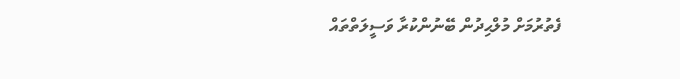ފެތުރުމަށް މުލްޙިދުން ބޭނުންކުރާ ވަސީލަތްތައް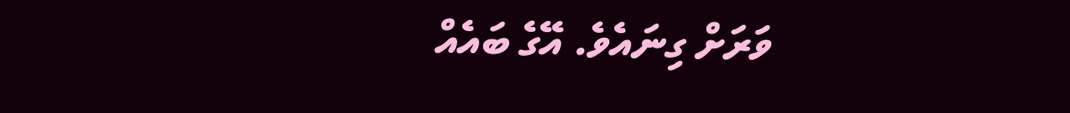ވަރަށް ގިނައެވެ. އޭގެ ބައެއް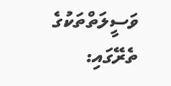ވަސީލަތްތަކުގެ ތެރޭގައި: